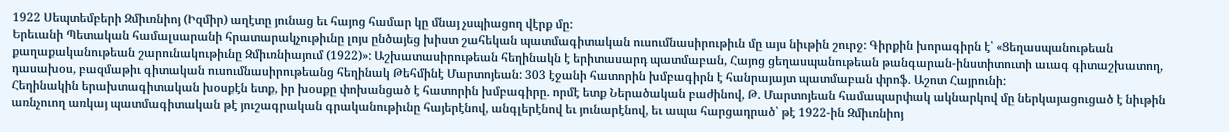1922 Սեպտեմբերի Զմիւռնիոյ (Իզմիր) աղէտը յունաց եւ հայոց համար կը մնայ չսպիացող վէրք մը:
Երեւանի Պետական համալսարանի հրատարակչութիւնը լոյս ընծայեց խիստ շահեկան պատմագիտական ուսումնասիրութիւն մը այս նիւթին շուրջ: Գիրքին խորագիրն է՝ «Ցեղասպանութեան քաղաքականութեան շարունակութիւնը Զմիւռնիայում (1922)»: Աշխատասիրութեան հեղինակն է երիտասարդ պատմաբան, Հայոց ցեղասպանութեան թանգարան-ինստիտուտի աւագ գիտաշխատող, դասախօս, բազմաթիւ գիտական ուսումնասիրութեանց հեղինակ Թեհմինէ Մարտոյեան: 303 էջանի հատորին խմբագիրն է հանրայայտ պատմաբան փրոֆ. Աշոտ Հայրունի:
Հեղինակին երախտագիտական խօսքէն ետք, իր խօսքը փոխանցած է հատորին խմբագիրը. որմէ ետք Ներածական բաժինով, Թ. Մարտոյեան համապարփակ ակնարկով մը ներկայացուցած է նիւթին առնչուող առկայ պատմագիտական թէ յուշագրական գրականութիւնը հայերէնով, անգլերէնով եւ յունարէնով, եւ ապա հարցադրած՝ թէ 1922-ին Զմիւռնիոյ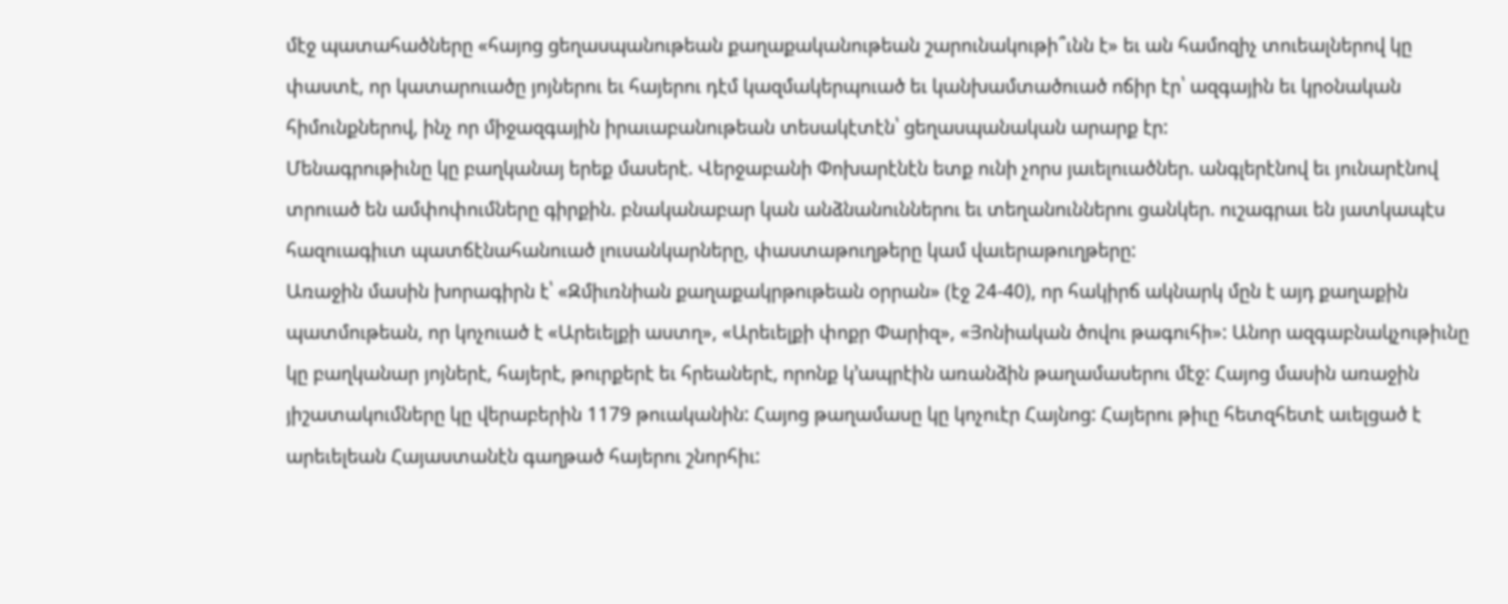մէջ պատահածները «հայոց ցեղասպանութեան քաղաքականութեան շարունակութի՞ւնն է» եւ ան համոզիչ տուեալներով կը փաստէ, որ կատարուածը յոյներու եւ հայերու դէմ կազմակերպուած եւ կանխամտածուած ոճիր էր՝ ազգային եւ կրօնական հիմունքներով, ինչ որ միջազգային իրաւաբանութեան տեսակէտէն՝ ցեղասպանական արարք էր:
Մենագրութիւնը կը բաղկանայ երեք մասերէ. Վերջաբանի Փոխարէնէն ետք ունի չորս յաւելուածներ. անգլերէնով եւ յունարէնով տրուած են ամփոփումները գիրքին. բնականաբար կան անձնանուններու եւ տեղանուններու ցանկեր. ուշագրաւ են յատկապէս հազուագիւտ պատճէնահանուած լուսանկարները, փաստաթուղթերը կամ վաւերաթուղթերը:
Առաջին մասին խորագիրն է՝ «Զմիւռնիան քաղաքակրթութեան օրրան» (էջ 24-40), որ հակիրճ ակնարկ մըն է այդ քաղաքին պատմութեան, որ կոչուած է «Արեւելքի աստղ», «Արեւելքի փոքր Փարիզ», «Յոնիական ծովու թագուհի»: Անոր ազգաբնակչութիւնը կը բաղկանար յոյներէ, հայերէ, թուրքերէ եւ հրեաներէ, որոնք կ’ապրէին առանձին թաղամասերու մէջ: Հայոց մասին առաջին յիշատակումները կը վերաբերին 1179 թուականին: Հայոց թաղամասը կը կոչուէր Հայնոց: Հայերու թիւը հետզհետէ աւելցած է արեւելեան Հայաստանէն գաղթած հայերու շնորհիւ: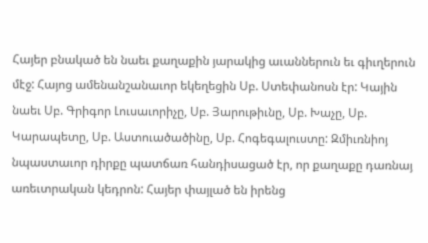Հայեր բնակած են նաեւ քաղաքին յարակից աւաններուն եւ գիւղերուն մէջ: Հայոց ամենանշանաւոր եկեղեցին Սբ. Ստեփանոսն էր: Կային նաեւ Սբ. Գրիգոր Լուսաւորիչը, Սբ. Յարութիւնը, Սբ. Խաչը, Սբ. Կարապետը, Սբ. Աստուածածինը, Սբ. Հոգեգալուստը: Զմիւռնիոյ նպաստաւոր դիրքը պատճառ հանդիսացած էր, որ քաղաքը դառնայ առեւտրական կեդրոն: Հայեր փայլած են իրենց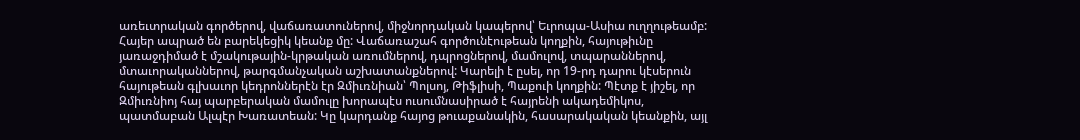առեւտրական գործերով, վաճառատուներով, միջնորդական կապերով՝ Եւրոպա-Ասիա ուղղութեամբ: Հայեր ապրած են բարեկեցիկ կեանք մը: Վաճառաշահ գործունէութեան կողքին, հայութիւնը յառաջդիմած է մշակութային-կրթական առումներով, դպրոցներով, մամուլով, տպարաններով, մտաւորականներով, թարգմանչական աշխատանքներով: Կարելի է ըսել, որ 19-րդ դարու կէսերուն հայութեան գլխաւոր կեդրոններէն էր Զմիւռնիան՝ Պոլսոյ, Թիֆլիսի, Պաքուի կողքին: Պէտք է յիշել, որ Զմիւռնիոյ հայ պարբերական մամուլը խորապէս ուսումնասիրած է հայրենի ակադեմիկոս, պատմաբան Ալպէր Խառատեան: Կը կարդանք հայոց թուաքանակին, հասարակական կեանքին, այլ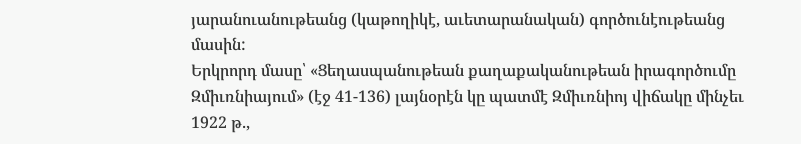յարանուանութեանց (կաթողիկէ, աւետարանական) գործունէութեանց մասին:
Երկրորդ մասը՝ «Ցեղասպանութեան քաղաքականութեան իրագործումը Զմիւռնիայում» (էջ 41-136) լայնօրէն կը պատմէ Զմիւռնիոյ վիճակը մինչեւ 1922 թ.,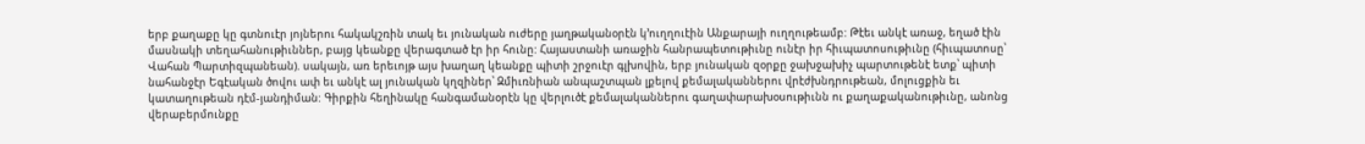երբ քաղաքը կը գտնուէր յոյներու հակակշռին տակ եւ յունական ուժերը յաղթականօրէն կ’ուղղուէին Անքարայի ուղղութեամբ: Թէեւ անկէ առաջ, եղած էին մասնակի տեղահանութիւններ, բայց կեանքը վերագտած էր իր հունը: Հայաստանի առաջին հանրապետութիւնը ունէր իր հիւպատոսութիւնը (հիւպատոսը՝ Վահան Պարտիզպանեան). սակայն, առ երեւոյթ այս խաղաղ կեանքը պիտի շրջուէր գլխովին, երբ յունական զօրքը ջախջախիչ պարտութենէ ետք՝ պիտի նահանջէր Եգէական ծովու ափ եւ անկէ ալ յունական կղզիներ՝ Զմիւռնիան անպաշտպան լքելով քեմալականներու վրէժխնդրութեան, մոլուցքին եւ կատաղութեան դէմ-յանդիման: Գիրքին հեղինակը հանգամանօրէն կը վերլուծէ քեմալականներու գաղափարախօսութիւնն ու քաղաքականութիւնը, անոնց վերաբերմունքը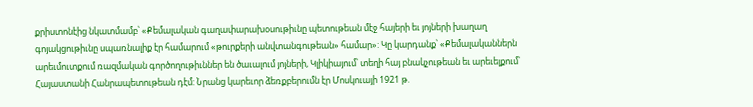քրիստոնէից նկատմամբ՝ «Քեմալական գաղափարախօսութիւնը պետութեան մէջ հայերի եւ յոյների խաղաղ գոյակցութիւնը սպառնալիք էր համարում «թուրքերի անվտանգութեան» համար»: Կը կարդանք՝ «Քեմալականներն արեւմուտքում ռազմական գործողութիւններ են ծաւալում յոյների, Կլիկիայում՝ տեղի հայ բնակչութեան եւ արեւելքում՝ Հայաստանի Հանրապետութեան դէմ: Նրանց կարեւոր ձեռքբերումն էր Մոսկուայի 1921 թ.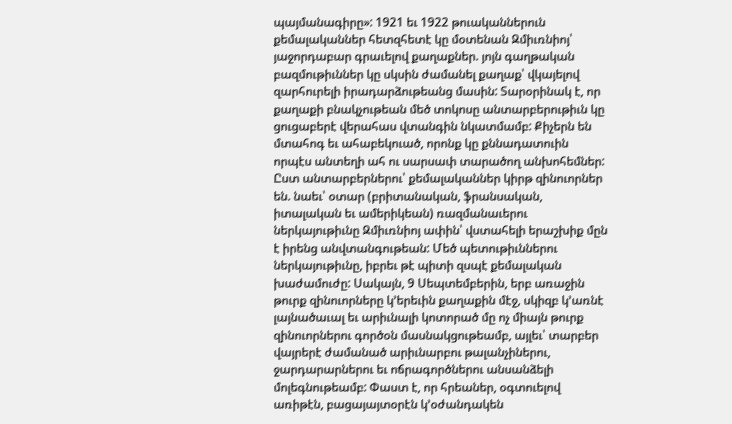պայմանագիրը»: 1921 եւ 1922 թուականներուն քեմալականներ հետզհետէ կը մօտենան Զմիւռնիոյ՝ յաջորդաբար գրաւելով քաղաքներ. յոյն գաղթական բազմութիւններ կը սկսին ժամանել քաղաք՝ վկայելով զարհուրելի իրադարձութեանց մասին: Տարօրինակ է, որ քաղաքի բնակչութեան մեծ տոկոսը անտարբերութիւն կը ցուցաբերէ վերահաս վտանգին նկատմամբ: Քիչերն են մտահոգ եւ ահաբեկուած, որոնք կը քննադատուին որպէս անտեղի ահ ու սարսափ տարածող անխոհեմներ: Ըստ անտարբերներու՝ քեմալականներ կիրթ զինուորներ են. նաեւ՝ օտար (բրիտանական, ֆրանսական, իտալական եւ ամերիկեան) ռազմանաւերու ներկայութիւնը Զմիւռնիոյ ափին՝ վստահելի երաշխիք մըն է իրենց անվտանգութեան: Մեծ պետութիւններու ներկայութիւնը, իբրեւ թէ պիտի զսպէ քեմալական խաժամուժը: Սակայն, 9 Սեպտեմբերին, երբ առաջին թուրք զինուորները կ’երեւին քաղաքին մէջ, սկիզբ կ’առնէ լայնածաւալ եւ արիւնալի կոտորած մը ոչ միայն թուրք զինուորներու գործօն մասնակցութեամբ, այլեւ՝ տարբեր վայրերէ ժամանած արիւնարբու թալանչիներու, ջարդարարներու եւ ոճրագործներու անսանձելի մոլեգնութեամբ: Փաստ է, որ հրեաներ, օգտուելով առիթէն, բացայայտօրէն կ’օժանդակեն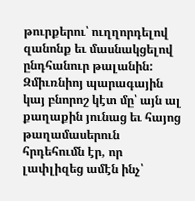թուրքերու՝ ուղղորդելով զանոնք եւ մասնակցելով ընդհանուր թալանին: Զմիւռնիոյ պարագային կայ բնորոշ կէտ մը՝ այն ալ քաղաքին յունաց եւ հայոց թաղամասերուն հրդեհումն էր, որ լափլիզեց ամէն ինչ՝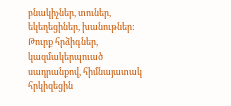բնակիչներ, տուներ, եկեղեցիներ, խանութներ: Թուրք հրձիգներ, կազմակերպուած սադրանքով, հիմնայատակ հրկիզեցին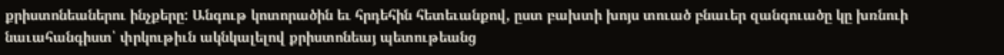քրիստոնեաներու ինչքերը: Անգութ կոտորածին եւ հրդեհին հետեւանքով, ըստ բախտի խոյս տուած բնաւեր զանգուածը կը խռնուի նաւահանգիստ՝ փրկութիւն ակնկալելով քրիստոնեայ պետութեանց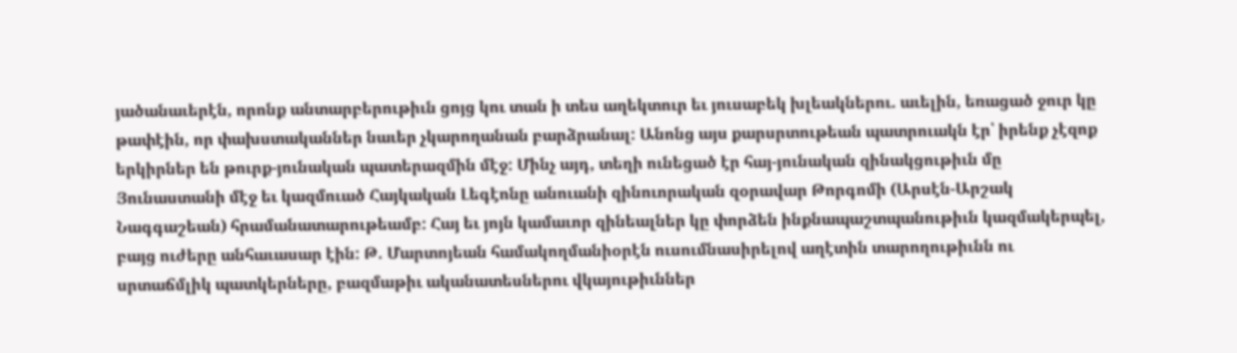յածանաւերէն, որոնք անտարբերութիւն ցոյց կու տան ի տես աղեկտուր եւ յուսաբեկ խլեակներու. աւելին, եռացած ջուր կը թափէին, որ փախստականներ նաւեր չկարողանան բարձրանալ: Անոնց այս քարսրտութեան պատրուակն էր՝ իրենք չէզոք երկիրներ են թուրք-յունական պատերազմին մէջ: Մինչ այդ, տեղի ունեցած էր հայ-յունական զինակցութիւն մը Յունաստանի մէջ եւ կազմուած Հայկական Լեգէոնը անուանի զինուորական զօրավար Թորգոմի (Արսէն-Արշակ Նագգաշեան) հրամանատարութեամբ: Հայ եւ յոյն կամաւոր զինեալներ կը փորձեն ինքնապաշտպանութիւն կազմակերպել, բայց ուժերը անհաւասար էին: Թ. Մարտոյեան համակողմանիօրէն ուսումնասիրելով աղէտին տարողութիւնն ու սրտաճմլիկ պատկերները, բազմաթիւ ականատեսներու վկայութիւններ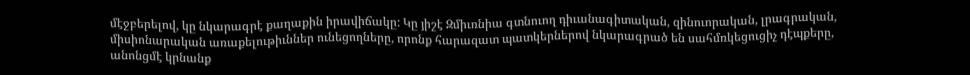մէջբերելով, կը նկարագրէ քաղաքին իրավիճակը: Կը յիշէ Զմիւռնիա գտնուող դիւանագիտական, զինուորական, լրագրական, միսիոնարական առաքելութիւններ ունեցողները, որոնք հարազատ պատկերներով նկարագրած են սահմռկեցուցիչ դէպքերը, անոնցմէ կրնանք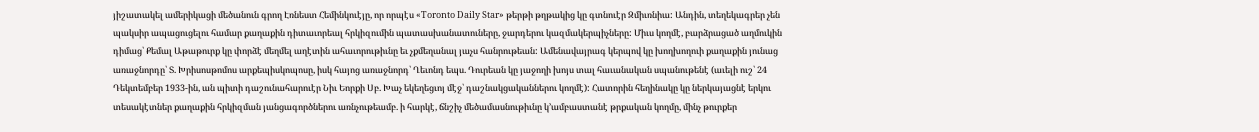յիշատակել ամերիկացի մեծանուն գրող Էռնեստ Հեմինկուէյը, որ որպէս «Toronto Daily Star» թերթի թղթակից կը գտնուէր Զմիւռնիա: Անդին, տեղեկագրեր չեն պակսիր ապացուցելու համար քաղաքին դիտաւորեալ հրկիզումին պատասխանատուները, ջարդերու կազմակերպիչները: Միւս կողմէ, բարձրացած աղմուկին դիմաց՝ Քեմալ Աթաթուրք կը փորձէ մեղմել աղէտին ահաւորութիւնը եւ չքմեղանալ յաչս հանրութեան: Ամենավայրագ կերպով կը խողխողուի քաղաքին յունաց առաջնորդը՝ Տ. Խրիսոսթոմոս արքեպիսկոպոսը, իսկ հայոց առաջնորդ՝ Ղեւոնդ եպս. Դուրեան կը յաջողի խոյս տալ հաւանական սպանութենէ (աւելի ուշ՝ 24 Դեկտեմբեր 1933-ին, ան պիտի դաշունահարուէր Նիւ Եորքի Սբ. Խաչ եկեղեցւոյ մէջ՝ դաշնակցականներու կողմէ): Հատորին հեղինակը կը ներկայացնէ երկու տեսակէտներ քաղաքին հրկիզման յանցագործներու առնչութեամբ. ի հարկէ, ճնշիչ մեծամասնութիւնը կ’ամբաստանէ թրքական կողմը, մինչ թուրքեր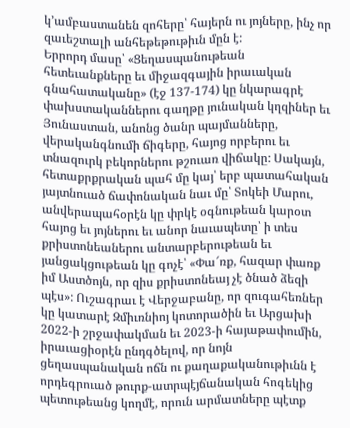կ’ամբաստանեն զոհերը՝ հայերն ու յոյները, ինչ որ զաւեշտալի անհեթեթութիւն մըն է:
Երրորդ մասը՝ «Ցեղասպանութեան հետեւանքները եւ միջազգային իրաւական գնահատականը» (էջ 137-174) կը նկարագրէ փախստականներու գաղթը յունական կղզիներ եւ Յունաստան, անոնց ծանր պայմանները, վերականգնումի ճիգերը, հայոց որբերու եւ տնազուրկ բեկորներու թշուառ վիճակը: Սակայն, հետաքրքրական պահ մը կայ՝ երբ պատահական յայտնուած ճափոնական նաւ մը՝ Տոկեի Մարու, անվերապահօրէն կը փրկէ օգնութեան կարօտ հայոց եւ յոյներու եւ անոր նաւապետը՝ ի տես քրիստոնեաներու անտարբերութեան եւ յանցակցութեան կը գոչէ՝ «Փա՜ռք, հազար փառք իմ Աստծոյն, որ զիս քրիստոնեայ չէ ծնած ձեզի պէս»: Ուշագրաւ է Վերջաբանը, որ զուգահեռներ կը կատարէ Զմիւռնիոյ կոտորածին եւ Արցախի 2022-ի շրջափակման եւ 2023-ի հայաթափումին, իրաւացիօրէն ընդգծելով, որ նոյն ցեղասպանական ոճն ու քաղաքականութիւնն է որդեգրուած թուրք-ատրպէյճանական հոգեկից պետութեանց կողմէ, որուն արմատները պէտք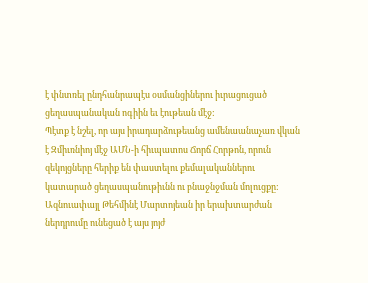է փնտռել ընդհանրապէս օսմանցիներու իւրացուցած ցեղասպանական ոգիին եւ էութեան մէջ:
Պէտք է նշել, որ այս իրադարձութեանց ամենաանաչառ վկան է Զմիւռնիոյ մէջ ԱՄՆ-ի հիւպատոս Ճորճ Հորթոն, որուն զեկոյցները հերիք են փաստելու քեմալականներու կատարած ցեղասպանութիւնն ու բնաջնջման մոլուցքը:
Ազնուափայլ Թեհմինէ Մարտոյեան իր երախտարժան ներդրումը ունեցած է այս յոյժ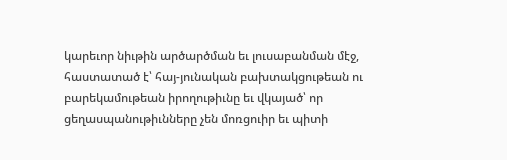կարեւոր նիւթին արծարծման եւ լուսաբանման մէջ, հաստատած է՝ հայ-յունական բախտակցութեան ու բարեկամութեան իրողութիւնը եւ վկայած՝ որ ցեղասպանութիւնները չեն մոռցուիր եւ պիտի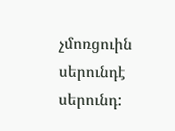չմոռցուին սերունդէ սերունդ: